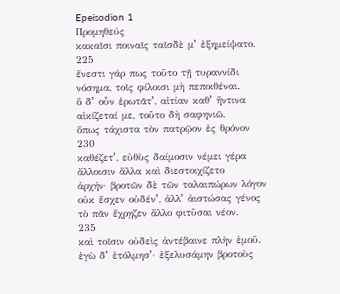Epeisodion 1
Προμηθεύς
κακαῖσι ποιναῖς ταῖσδὲ μʼ ἐξημείψατο.
225
ἔνεστι γάρ πως τοῦτο τῇ τυραννίδι
νόσημα, τοῖς φίλοισι μὴ πεποιθέναι.
ὃ δʼ οὖν ἐρωτᾶτʼ, αἰτίαν καθʼ ἥντινα
αἰκίζεταί με, τοῦτο δὴ σαφηνιῶ.
ὅπως τάχιστα τὸν πατρῷον ἐς θρόνον
230
καθέζετʼ, εὐθὺς δαίμοσιν νέμει γέρα
ἄλλοισιν ἄλλα καὶ διεστοιχίζετο
ἀρχήν· βροτῶν δὲ τῶν ταλαιπώρων λόγον
οὐκ ἔσχεν οὐδένʼ, ἀλλʼ ἀιστώσας γένος
τὸ πᾶν ἔχρῃζεν ἄλλο φιτῦσαι νέον.
235
καὶ τοῖσιν οὐδεὶς ἀντέβαινε πλὴν ἐμοῦ.
ἐγὼ δʼ ἐτόλμησʼ· ἐξελυσάμην βροτοὺς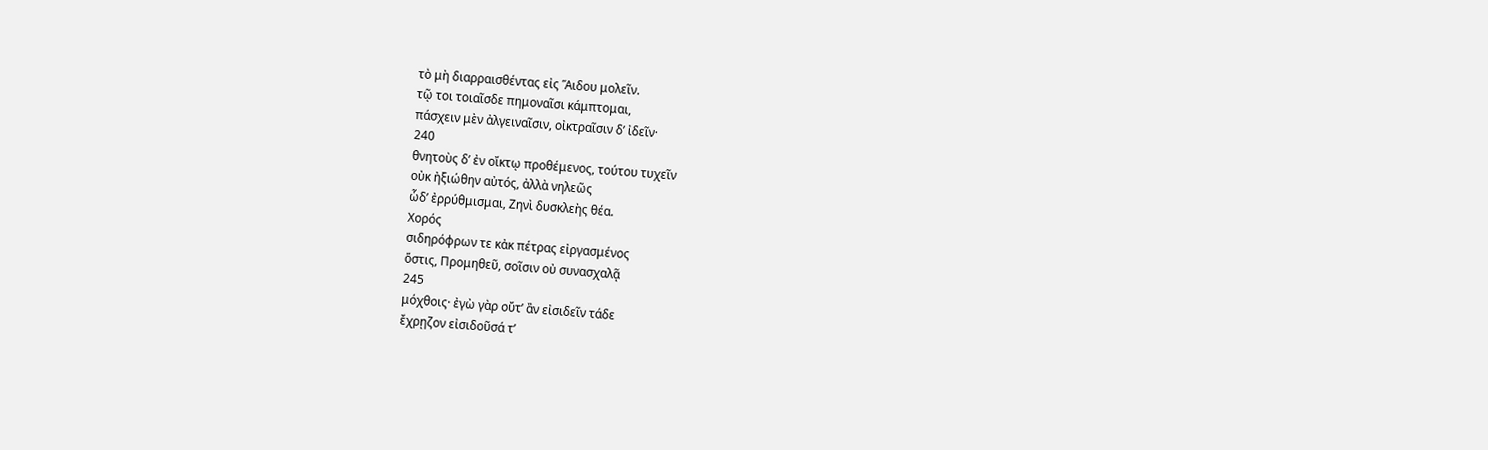τὸ μὴ διαρραισθέντας εἰς Ἅιδου μολεῖν.
τῷ τοι τοιαῖσδε πημοναῖσι κάμπτομαι,
πάσχειν μὲν ἀλγειναῖσιν, οἰκτραῖσιν δʼ ἰδεῖν·
240
θνητοὺς δʼ ἐν οἴκτῳ προθέμενος, τούτου τυχεῖν
οὐκ ἠξιώθην αὐτός, ἀλλὰ νηλεῶς
ὧδʼ ἐρρύθμισμαι, Ζηνὶ δυσκλεὴς θέα.
Χορός
σιδηρόφρων τε κἀκ πέτρας εἰργασμένος
ὅστις, Προμηθεῦ, σοῖσιν οὐ συνασχαλᾷ
245
μόχθοις· ἐγὼ γὰρ οὔτʼ ἂν εἰσιδεῖν τάδε
ἔχρῃζον εἰσιδοῦσά τʼ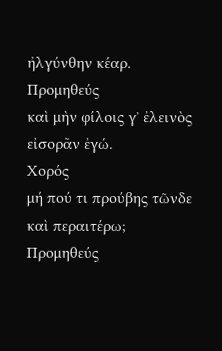ἠλγύνθην κέαρ.
Προμηθεύς
καὶ μὴν φίλοις γʼ ἐλεινὸς εἰσορᾶν ἐγώ.
Χορός
μή πού τι προύβης τῶνδε καὶ περαιτέρω;
Προμηθεύς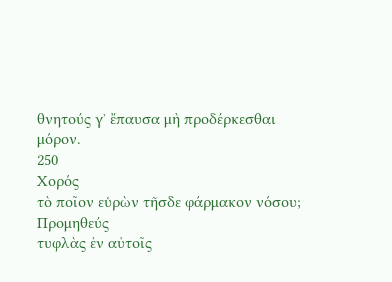θνητούς γʼ ἔπαυσα μὴ προδέρκεσθαι μόρον.
250
Χορός
τὸ ποῖον εὑρὼν τῆσδε φάρμακον νόσου;
Προμηθεύς
τυφλὰς ἐν αὐτοῖς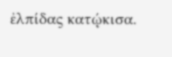ἐλπίδας κατῴκισα.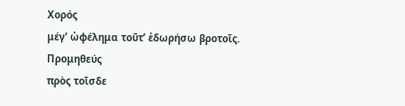Χορός
μέγʼ ὠφέλημα τοῦτʼ ἐδωρήσω βροτοῖς.
Προμηθεύς
πρὸς τοῖσδε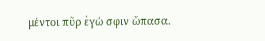μέντοι πῦρ ἐγώ σφιν ὤπασα.